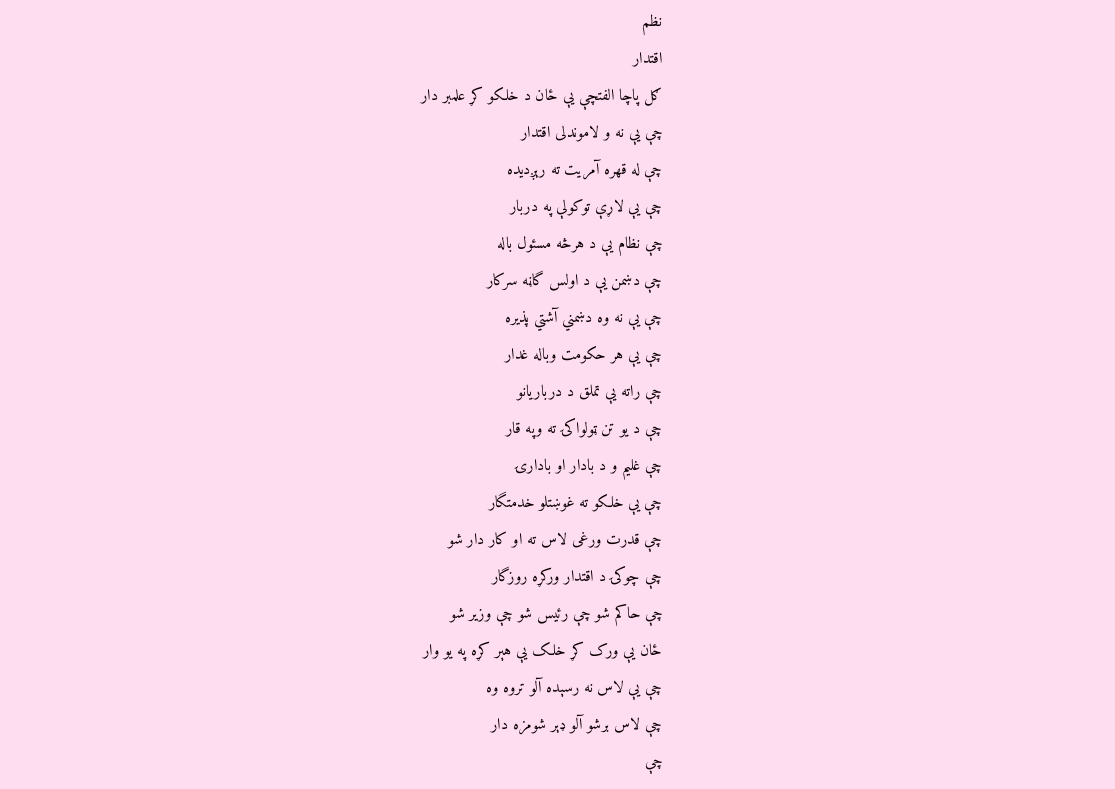نظم
اقتدار
ګل پاچا الفتچې يې ځان د خلکو کړ علمبر دار
چې يې نه و لاموندلی اقتدار
چې له قهره آمريت ته رېږديده
چې يې لاړې توکولې په دربار
چې نظام يې د هرڅه مسئول باله
چې دښمن يې د اولس گاڼه سرکار
چې يې نه وه دښمني آشتي پذيره
چې يې هر حکومت وباله غدار
چې راته يې تملق د درباريانو
چې د يو تن ټولواکۍ ته وپه قار
چې غليم و د بادار او بادارۍ
چې يې خلکو ته غوښتلو خدمتگار
چې قدرت ورغی لاس ته او کار دار شو
چې چوکۍ د اقتدار ورکړه روزگار
چې حاکم شو چې رئيس شو چې وزير شو
ځان يې ورک کړ خلک يې هېر کړه په يو وار
چې يې لاس نه رسېده آلو تروه وه
چې لاس برشو آلو ډېر شومزه دار
چې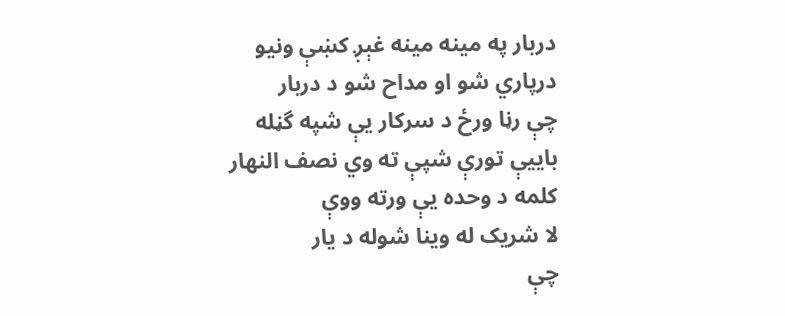دربار په مينه مينه غېږ کښې ونيو
درپاري شو او مداح شو د دربار
چې رڼا ورځ د سرکار يې شپه گڼله
باييې تورې شپې ته وي نصف النهار
کلمه د وحده يې ورته ووې
لا شريک له وينا شوله د يار
چې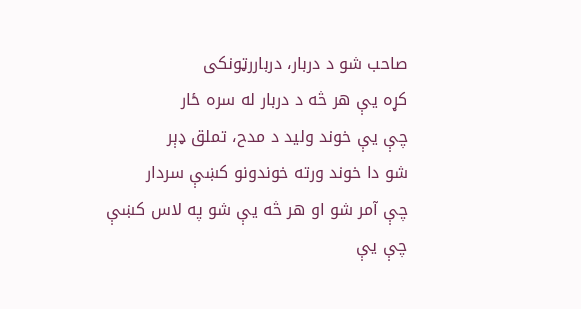صاحب شو د دربار، درباررټونکی
کړه يې هر څه د دربار له سره ځار
چې يې خوند وليد د مدح، تملق ډېر
شو دا خوند ورته خوندونو کښې سردار
چې آمر شو او هر څه يې شو په لاس کښې
چې يې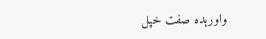واورېده صفت خپل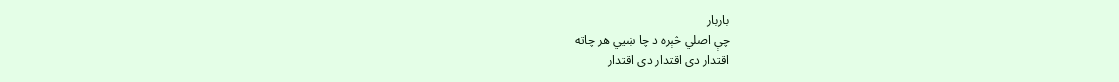باربار
چې اصلي څېره د چا ښيي هر چاته
اقتدار دی اقتدار دی اقتدار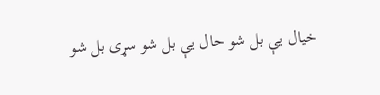خيال يې بل شو حال يې بل شو سړی بل شو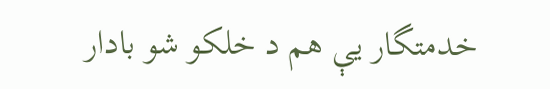خدمتگار يې هم د خلکو شو بادار